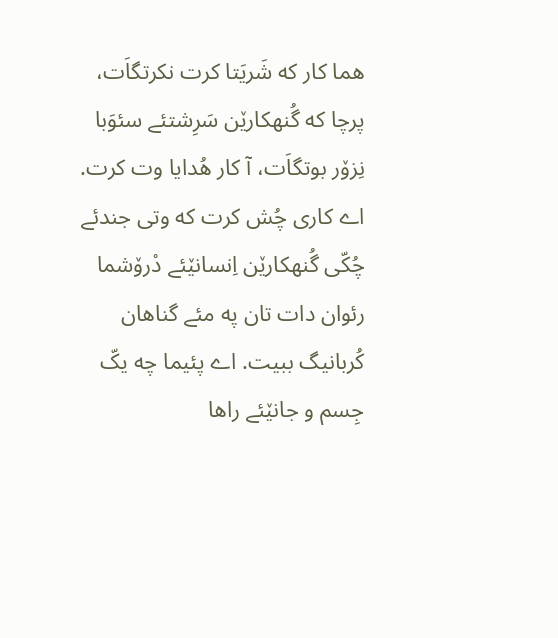هما کار که شَریَتا کرت نکرتگاَت، پرچا که گُنهکارێن سَرِشتئے سئوَبا نِزۆر بوتگاَت، آ کار هُدایا وت کرت. اے کاری چُش کرت که وتی جندئے چُکّی گُنهکارێن اِنسانێئے دْرۆشما رئوان دات تان په مئے گناهان کُربانیگ ببیت. اے پئیما چه یکّ جِسم و جانێئے راها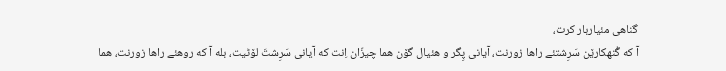گناهی مئیاربار کرت،
آ که گُنهکارێن سَرِشتئے راها زورنت، آیانی پِگر و هئیال گۆن هما چیزّان اِنت که آیانی سَرِشتَ لۆٹیت، بله آ که روهئے راها زورنت، هما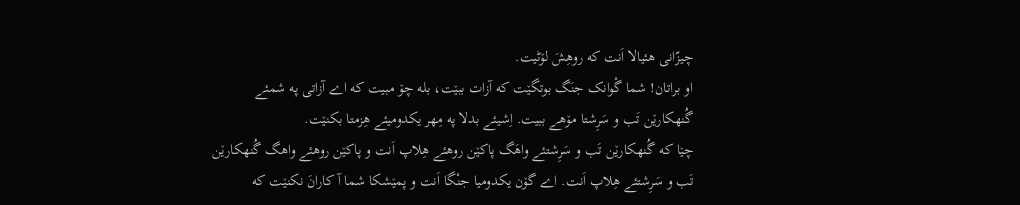چیزّانی هئیالا اَنت که روهِشَ لۆٹیت.
او براتان! شما گْوانک جنَگ بوتگێت که آزات ببێت، بله چۆ مبیت که اے آزاتی په شمئے گُنهکارێن تَب و سَرِشتا مۆهے ببیت. اِشیئے بدلا په مِهر یکدومیئے هِزمتا بکنێت.
چێا که گُنهکارێن تَب و سَرِشتئے واهَگ پاکێن روهئے هِلاپ اَنت و پاکێن روهئے واهگ گُنهکارێن تَب و سَرِشتئے هِلاپ اَنت. اے گۆن یکدومیا جنْگا اَنت و پمێشکا شما آ کارانَ نکنێت که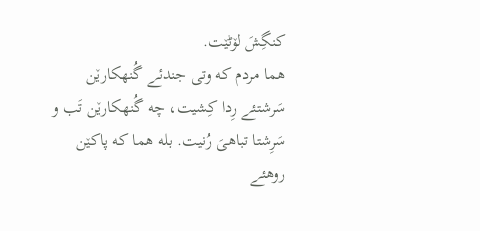کنگِشَ لۆٹێت.
هما مردم که وتی جندئے گُنهکارێن سَرشتئے رِدا کِشیت، چه گُنهکارێن تَب و سَرِشتا تباهیَ رُنیت. بله هما که پاکێن روهئے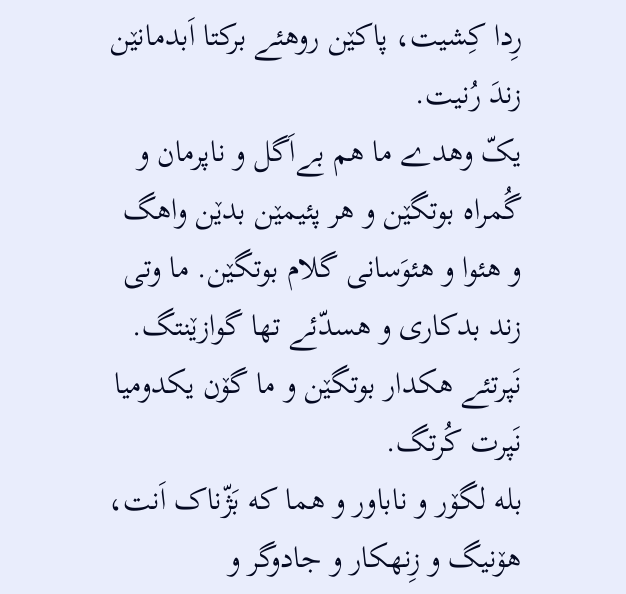رِدا کِشیت، پاکێن روهئے برکتا اَبدمانێن زندَ رُنیت.
یکّ وهدے ما هم بےاَگل و ناپرمان و گُمراه بوتگێن و هر پئیمێن بدێن واهگ و هئوا و هئوَسانی گلام بوتگێن. ما وتی زند بدکاری و هسدّئے تها گوازێنتگ. نَپرتئے هکدار بوتگێن و ما گۆن یکدومیا نَپرت کُرتگ.
بله لگۆر و ناباور و هما که بَژّناک اَنت، هۆنیگ و زِنهکار و جادوگر و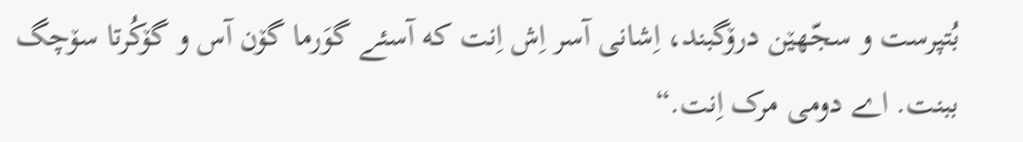بُتپرست و سجّهێن درۆگبند، اِشانی آسر اِش اِنت که آسئے گوَرما گۆن آس و گۆکُرتا سۆچگ ببنت. اے دومی مرک اِنت.“